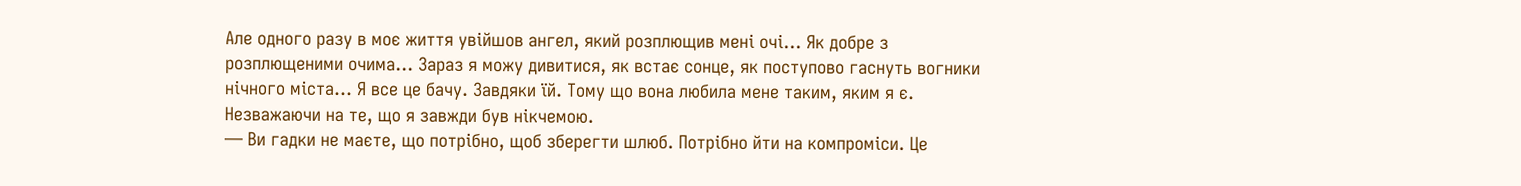Але одного разу в моє життя увійшов ангел, який розплющив мені очі... Як добре з розплющеними очима... Зараз я можу дивитися, як встає сонце, як поступово гаснуть вогники нічного міста... Я все це бачу. Завдяки їй. Тому що вона любила мене таким, яким я є. Незважаючи на те, що я завжди був нікчемою.
— Ви гадки не маєте, що потрібно, щоб зберегти шлюб. Потрібно йти на компроміси. Це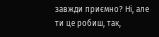завжди приємно? Ні, але ти це робиш, так,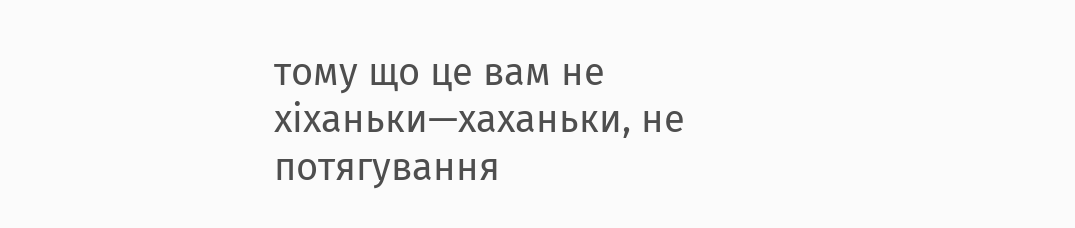тому що це вам не хіханьки—хаханьки, не потягування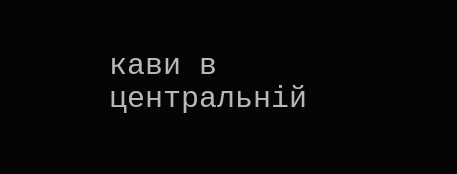кави в центральній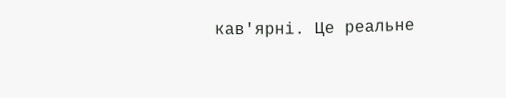кав'ярні. Це реальне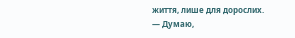життя, лише для дорослих.
— Думаю,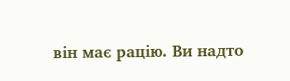він має рацію. Ви надто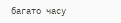багато часу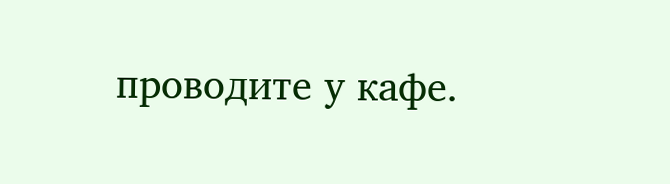проводите у кафе.